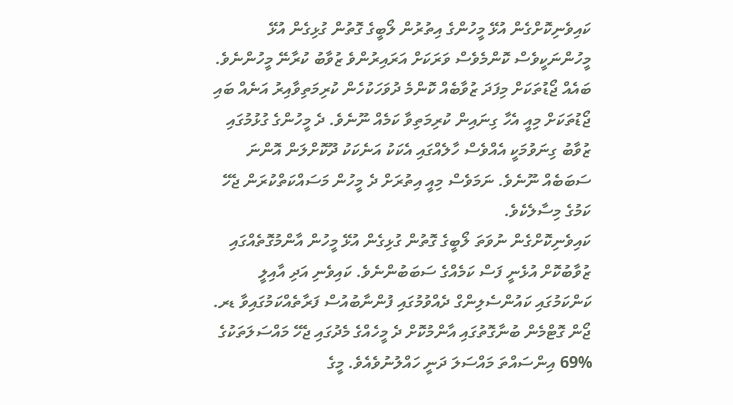ކައިވެނިކޮށްގެން އުޅޭ މީހުންގެ އިތުރުން ލޯބީގެ ގޮތުން ގުޅިގެން އުޅޭ މީހުންނަކީވެސް ކޮންމެވެސް ވަރަކަށް އަރައިރުންވެ ޒުވާބު ކުރާނޭ މީހުންނެވެ. ބައެއް ޖޯޑުތަކަށް މިފަދަ ޒުވާބެއް ކޮންމެ ދުވަހަކުހެން ކުރިމަތިވާއިރު އަނެއް ބައި ޖޯޑުތަކަށް މިއީ އެހާ ގިނައިން ކުރިމަތިވާ ކަމެއް ނޫނެވެ. ދެ މީހުންގެ ގުޅުމުގައި ޒުވާބު ގިނަވުމަކީ އެއްވެސް ހާލެއްގައި އެކަކު އަނެކަކު ދޫކޮށްލަން އޮންނަ ސަބަބެއް ނޫނެވެ. ނަމަވެސް މިއީ އިތުރަށް ދެ މީހުން މަސައްކަތްކުރަން ޖެހޭ ކަމުގެ މިސާލެކެވެ.
ކައިވެނިކޮށްގެން ނުވަތަ ލޯބީގެ ގޮތުން ގުޅިގެން އުޅޭ މީހުން އާންމުގޮތެއްގައި ޒުވާބުކޮށް އުޅެނީ ފަސް ކަމެއްގެ ސަބަބުންނެވެ. ކައިވެނި އަދި އާއިލީ ކަންކަމުގައި ކައުންސެލިންގް ދެއްވުމުގައި ފުންނާބުއުސް ފަރާތެއްކަމުގައިވާ ޑރ. ޖޯން ގޮޓްމެން ބުނާގޮތުގައި އާންމުކޮށް ދެ މީހެއްގެ މެދުގައި ޖެހޭ މައްސަލަތަކުގެ %69 އިންސައްތަ މައްސަލަ ދަނީ ހައްލުނުވެއެވެ. މީގެ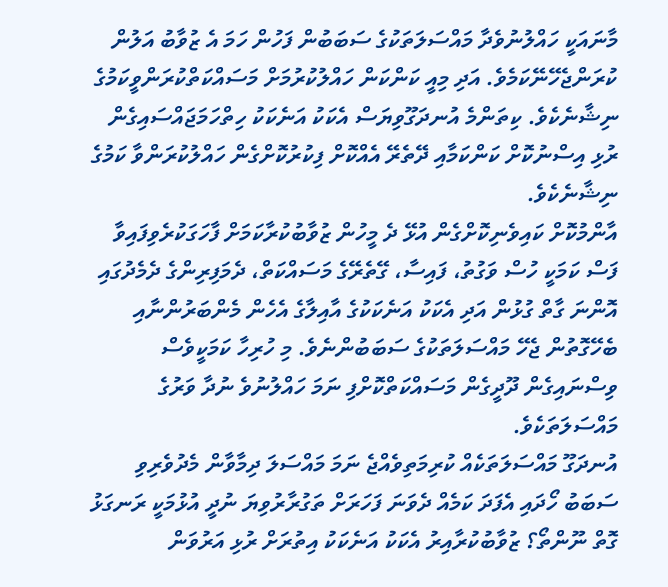މާނައަކީ ހައްލުނުވެދާ މައްސަލަތަކުގެ ސަބަބުން ފަހުން ހަމަ އެ ޒުވާބު އަލުން ކުރަންޖެހޭނޭކަމެވެ. އަދި މިއީ ކަންކަން ހައްލުކުރުމަށް މަސައްކަތްކުރަންވީކަމުގެ ނިޝާނެކެވެ. ކިތަންމެ އުނދަގޫވިޔަސް އެކަކު އަނެކަކު ހިތްހަމަޖައްސައިގެން ރުޅި އިސްނުކޮށް ކަންކަމާއި ދޭތެރޭ އެއްކޮށް ފިކުރުކޮށްގެން ހައްލުކުރަންވާ ކަމުގެ ނިޝާނެކެވެ.
އާންމުކޮށް ކައިވެނިކޮށްގެން އުޅޭ ދެ މީހުން ޒުވާބުކުރާކަމަށް ފާހަގަކުރެވިފައިވާ ފަސް ކަމަކީ ހުސް ވަގުތު، ފައިސާ، ގޭތެރޭގެ މަސައްކަތް، ދެމަފިރިންގެ ދެމެދުގައި އޮންނަ ގާތް ގުޅުން އަދި އެކަކު އަނެކަކުގެ އާއިލާގެ އެހެން މެންބަރުންނާއި ބެހޭގޮތުން ޖެހޭ މައްސަލަތަކުގެ ސަބަބުންނެވެ. މި ހުރިހާ ކަމަކީވެސް ވިސްނައިގެން ދޫދީގެން މަސައްކަތްކޮށްފި ނަމަ ހައްލުނުވެ ނުދާ ވަރުގެ މައްސަލަތަކެވެ.
އުނދަގޫ މައްސަލަތަކެއް ކުރިމަތިވެއްޖެ ނަމަ މައްސަލަ ދިމާވާން މެދުވެރިވި ސަބަބު ހޯދައި އެފަދަ ކަމެއް ދެވަނަ ފަހަރަށް ތަގުރާރުވިޔަ ނުދީ އުޅުމަކީ ރަނގަޅު ގޮތް ނޫންތޯ؟ ޒުވާބުކުރާއިރު އެކަކު އަނެކަކު އިތުރަށް ރުޅި އަރުވަން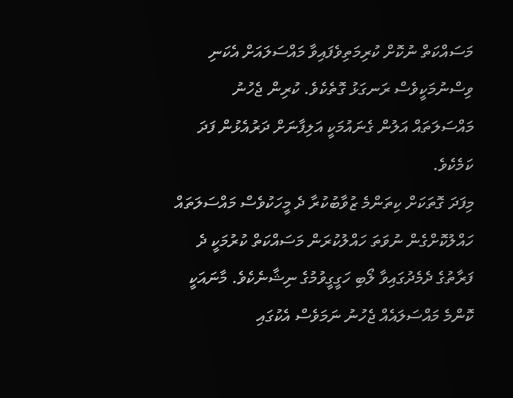މަސައްކަތް ނުކޮށް ކުރިމަތިވެފައިވާ މައްސަލައަށް އެކަނި ވިސްނުމަކީވެސް ރަނގަޅު ގޮތެކެވެ. ކުރިން ޖެހުނު މައްސަލަތައް އަލުން ގެނައުމަކީ އަލިފާނަށް ދަރުއެޅުން ފަދަ ކަމެކެވެ.
މިފަދަ ގޮތަކަށް ކިތަންމެ ޒުވާބުކުރާ ދެ މީހަކުވެސް މައްސަލަތައް ހައްލުކޮށްގެން ނުވަތަ ހައްލުކުރަން މަސައްކަތް ކުރުމަކީ ދެ ފަރާތުގެ ދެމެދުގައިވާ ލޯބި ހަގީގީވުމުގެ ނިޝާނެކެވެ. މާނައަކީ ކޮންމެ މައްސަލައެއް ޖެހުނު ނަމަވެސް އެކުގައި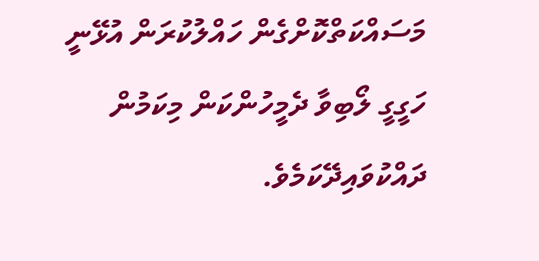މަސައްކަތްކޮށްގެން ހައްލުކުރަން އުޅޭނީ ހަގީގީ ލޯބިވާ ދެމީހުންކަން މިކަމުން ދައްކުވައިދޭކަމެވެ.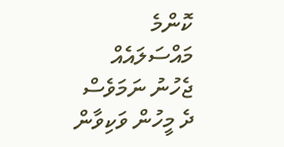ކޮންމެ މައްސަލައެއް ޖެހުނު ނަމަވެސް ދެ މީހުން ވަކިވާން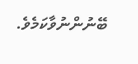ބޭނުންނުވާކަމެވެ.